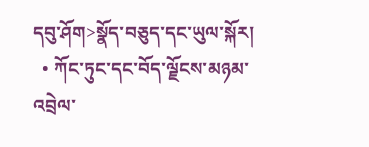དབུ་ཤོག>སྣོད་བཅུད་དང་ཡུལ་སྐོར།
  • ཀོང་ཏུང་དང་བོད་ལྗོངས་མཉམ་འབྲེལ་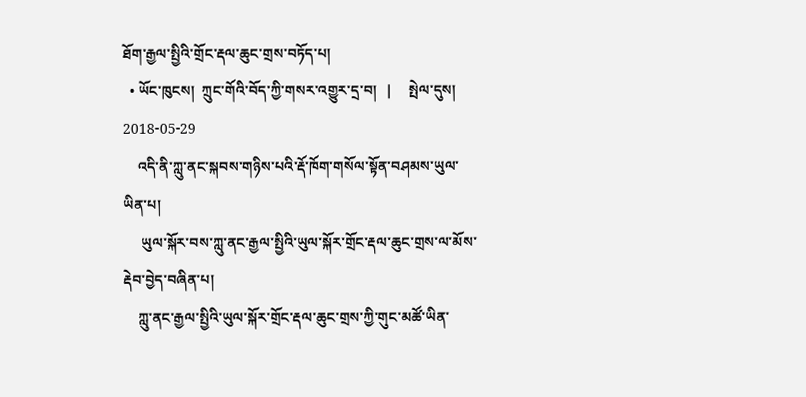ཐོག་རྒྱལ་སྤྱིའི་གྲོང་རྡལ་ཆུང་གྲས་བཏོད་པ།
  • ཡོང་ཁུངས།  ཀྲུང་གོའི་བོད་ཀྱི་གསར་འགྱུར་དྲ་བ།   |     སྤེལ་དུས།  2018-05-29
    འདི་ནི་ཀླུ་ནང་སྐབས་གཉིས་པའི་རྡོ་ཁོག་གསོལ་སྟོན་བཤམས་ཡུལ་ཡིན་པ།
     ཡུལ་སྐོར་བས་ཀླུ་ནང་རྒྱལ་སྤྱིའི་ཡུལ་སྐོར་གྲོང་རྡལ་ཆུང་གྲས་ལ་མོས་རྡེབ་བྱེད་བཞིན་པ།
    ཀླུ་ནང་རྒྱལ་སྤྱིའི་ཡུལ་སྐོར་གྲོང་རྡལ་ཆུང་གྲས་ཀྱི་གུང་མཚོ་ཡིན་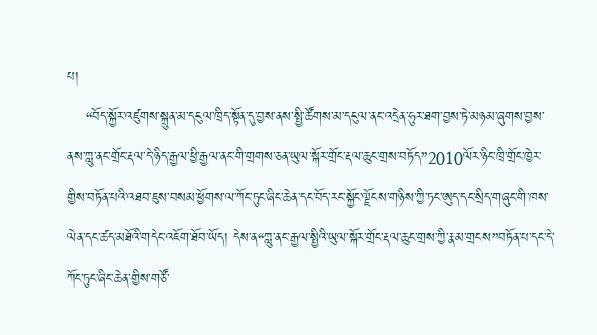པ།
    “བོད་སྐྱོར་འཛུགས་སྐྲུན་མ་དངུལ་ཁྲིད་སྟོན་དུ་བྱས་ནས་སྤྱི་ཚོགས་མ་དངུལ་ནང་འདྲེན་ཧུར་ཐག་བྱས་ཏེ་མཉམ་ཞུགས་བྱས་ནས་ཀླུ་ནང་གྲོང་རྡལ་དེ་ཉིད་རྒྱལ་ཕྱི་རྒྱལ་ནང་གི་གྲགས་ཅན་ཡུལ་སྐོར་གྲོང་རྡལ་ཆུང་གྲས་བཏོད”2010ལོར་ཉིང་ཁྲི་གྲོང་ཁྱེར་གྱིས་བཏོན་པའི་འཐབ་ཇུས་བསམ་ཕྱོགས་ལ་ཀོང་ཏུང་ཞིང་ཆེན་དང་བོད་རང་སྐྱོང་ལྗོངས་གཉིས་ཀྱི་ཏང་ཨུད་དང་སྲིད་གཞུང་གི་ཁས་ལེན་དང་ཚད་མཐོའི་གདེང་འཇོག་ཐོབ་ཡོད། དེས་ན“ཀླུ་ནང་རྒྱལ་སྤྱིའི་ཡུལ་སྐོར་གྲོང་རྡལ་ཆུང་གྲས་ཀྱི་རྣམ་གྲངས”བཏོན་པ་དང་དེ་ཀོང་ཏུང་ཞིང་ཆེན་གྱིས་གཙོ་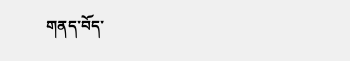གནད་བོད་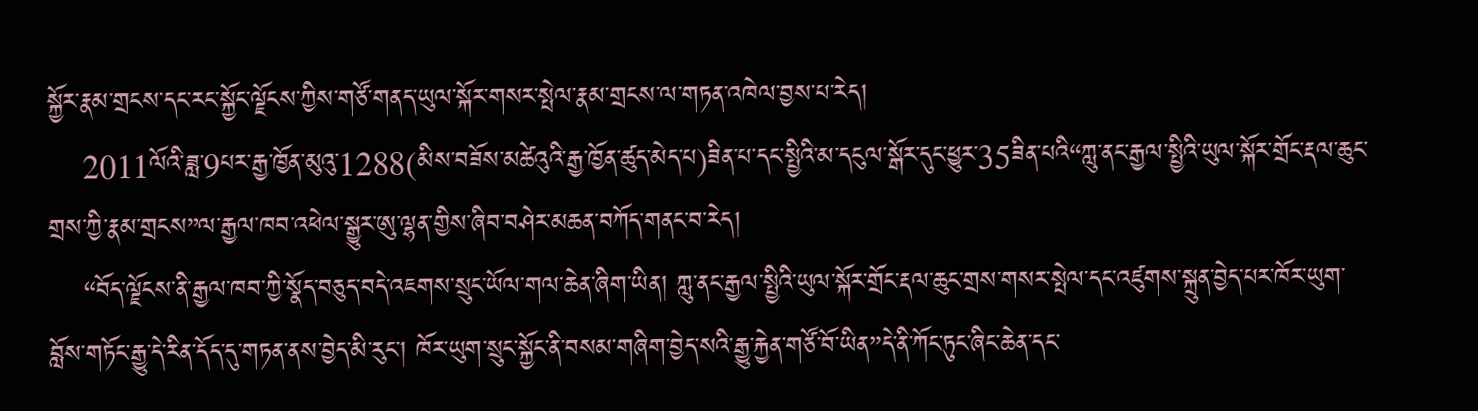སྐྱོར་རྣམ་གྲངས་དང་རང་སྐྱོང་ལྗོངས་ཀྱིས་གཙོ་གནད་ཡུལ་སྐོར་གསར་སྤེལ་རྣམ་གྲངས་ལ་གཏན་འཁེལ་བྱས་པ་རེད།
    2011ལོའི་ཟླ་9པར་རྒྱ་ཁྱོན་མུའུ་1288(མིས་བཟོས་མཚེའུའི་རྒྱ་ཁྱོན་ཚུད་མེད་པ)ཟིན་པ་དང་སྤྱིའི་མ་དངུལ་སྒོར་དུང་ཕྱུར་35ཟིན་པའི“ཀླུ་ནང་རྒྱལ་སྤྱིའི་ཡུལ་སྐོར་གྲོང་རྡལ་ཆུང་གྲས་ཀྱི་རྣམ་གྲངས”ལ་རྒྱལ་ཁབ་འཕེལ་སྒྱུར་ཨུ་ལྷན་གྱིས་ཞིབ་བཤེར་མཆན་བཀོད་གནང་བ་རེད།
    “བོད་ལྗོངས་ནི་རྒྱལ་ཁབ་ཀྱི་སྣོད་བཅུད་བདེ་འཇགས་སྲུང་ཡོལ་གལ་ཆེན་ཞིག་ཡིན། ཀླུ་ནང་རྒྱལ་སྤྱིའི་ཡུལ་སྐོར་གྲོང་རྡལ་ཆུང་གྲས་གསར་སྤེལ་དང་འཛུགས་སྐྲུན་བྱེད་པར་ཁོར་ཡུག་བློས་གཏོང་རྒྱུ་དེ་རིན་དོད་དུ་གཏན་ནས་བྱེད་མི་རུང་། ཁོར་ཡུག་སྲུང་སྐྱོང་ནི་བསམ་གཞིག་བྱེད་སའི་རྒྱུ་རྐྱེན་གཙོ་བོ་ཡིན”དེ་ནི་ཀོང་ཏུང་ཞིང་ཆེན་དང་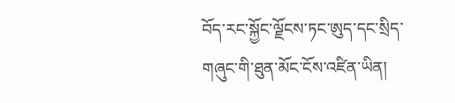བོད་རང་སྐྱོང་ལྗོངས་ཏང་ཨུད་དང་སྲིད་གཞུང་གི་ཐུན་མོང་ངོས་འཛིན་ཡིན།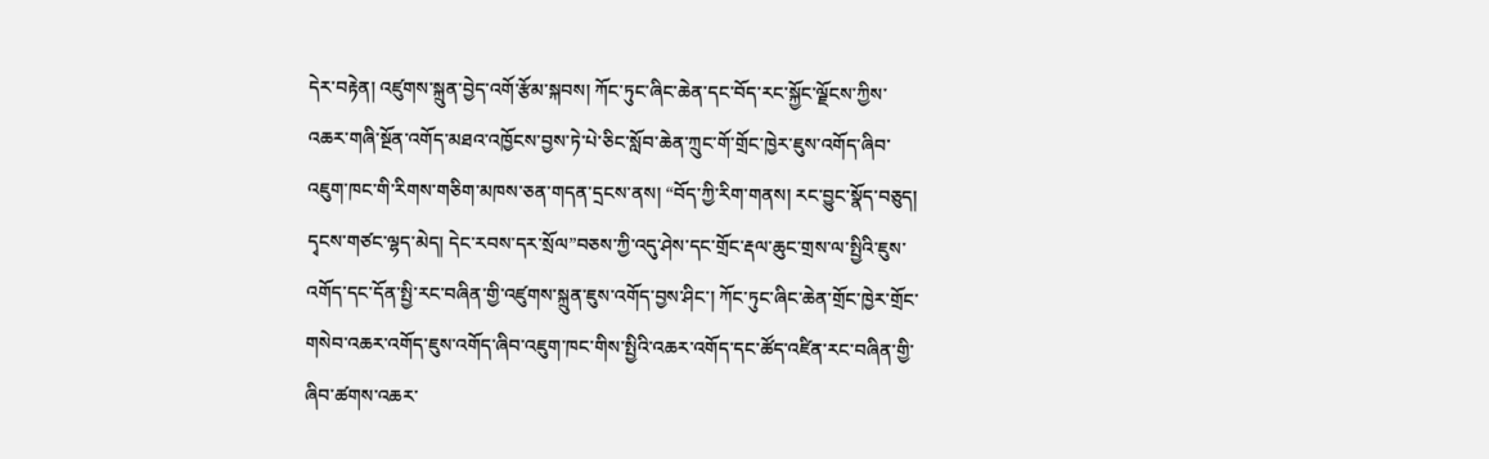དེར་བརྟེན། འཛུགས་སྐྲུན་བྱེད་འགོ་རྩོམ་སྐབས། ཀོང་ཏུང་ཞིང་ཆེན་དང་བོད་རང་སྐྱོང་ལྗོངས་ཀྱིས་འཆར་གཞི་སྔོན་འགོད་མཐའ་འཁྱོངས་བྱས་ཏེ་པེ་ཅིང་སློབ་ཆེན་ཀྲུང་གོ་གྲོང་ཁྱེར་ཇུས་འགོད་ཞིབ་འཇུག་ཁང་གི་རིགས་གཅིག་མཁས་ཅན་གདན་དྲངས་ནས། “བོད་ཀྱི་རིག་གནས། རང་བྱུང་སྣོད་བཅུད། དྭངས་གཙང་ལྷད་མེད། དེང་རབས་དར་སྲོལ”བཅས་ཀྱི་འདུ་ཤེས་དང་གྲོང་རྡལ་ཆུང་གྲས་ལ་སྤྱིའི་ཇུས་འགོད་དང་དོན་སྤྱི་རང་བཞིན་གྱི་འཛུགས་སྐྲུན་ཇུས་འགོད་བྱས་ཤིང་། ཀོང་ཏུང་ཞིང་ཆེན་གྲོང་ཁྱེར་གྲོང་གསེབ་འཆར་འགོད་ཇུས་འགོད་ཞིབ་འཇུག་ཁང་གིས་སྤྱིའི་འཆར་འགོད་དང་ཚོད་འཛིན་རང་བཞིན་གྱི་ཞིབ་ཚགས་འཆར་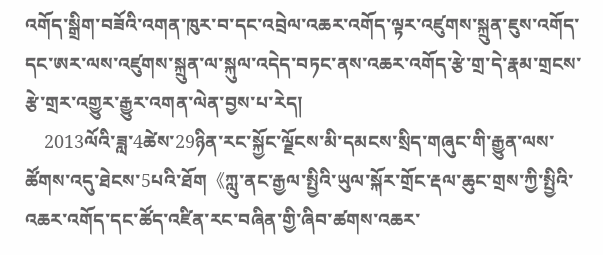འགོད་སྒྲིག་བཟོའི་འགན་ཁུར་བ་དང་འབྲེལ་འཆར་འགོད་ལྟར་འཛུགས་སྐྲུན་ཇུས་འགོད་དང་ཨར་ལས་འཛུགས་སྐྲུན་ལ་སྐུལ་འདེད་བཏང་ནས་འཆར་འགོད་རྩེ་གྲ་དེ་རྣམ་གྲངས་རྩེ་གྲར་འགྱུར་རྒྱུར་འགན་ལེན་བྱས་པ་རེད།
    2013ལོའི་ཟླ་4ཚེས་29ཉིན་རང་སྐྱོང་ལྗོངས་མི་དམངས་སྲིད་གཞུང་གི་རྒྱུན་ལས་ཚོགས་འདུ་ཐེངས་5པའི་ཐོག《ཀླུ་ནང་རྒྱལ་སྤྱིའི་ཡུལ་སྐོར་གྲོང་རྡལ་ཆུང་གྲས་ཀྱི་སྤྱིའི་འཆར་འགོད་དང་ཚོད་འཛིན་རང་བཞིན་གྱི་ཞིབ་ཚགས་འཆར་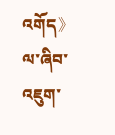འགོད》ལ་ཞིབ་འཇུག་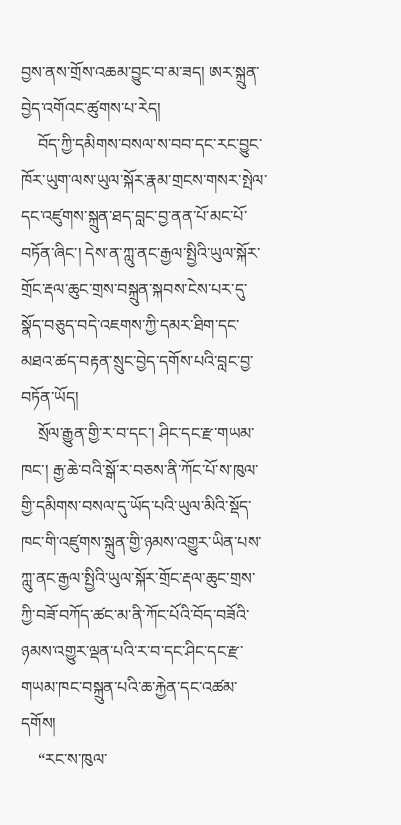བྱས་ནས་གྲོས་འཆམ་བྱུང་བ་མ་ཟད། ཨར་སྐྲུན་བྱེད་འགོའང་ཚུགས་པ་རེད།
    བོད་ཀྱི་དམིགས་བསལ་ས་བབ་དང་རང་བྱུང་ཁོར་ཡུག་ལས་ཡུལ་སྐོར་རྣམ་གྲངས་གསར་སྤེལ་དང་འཛུགས་སྐྲུན་ཐད་བླང་བྱ་ནན་པོ་མང་པོ་བཏོན་ཞིང་། དེས་ན་ཀླུ་ནང་རྒྱལ་སྤྱིའི་ཡུལ་སྐོར་གྲོང་རྡལ་ཆུང་གྲས་བསྐྲུན་སྐབས་ངེས་པར་དུ་སྣོད་བཅུད་བདེ་འཇགས་ཀྱི་དམར་ཐིག་དང་མཐའ་ཚད་བརྟན་སྲུང་བྱེད་དགོས་པའི་བླང་བྱ་བཏོན་ཡོད།
    སྲོལ་རྒྱུན་གྱི་ར་བ་དང་། ཤིང་དང་རྫ་གཡམ་ཁང་། རྒྱ་ཆེ་བའི་སྒོ་ར་བཅས་ནི་ཀོང་པོ་ས་ཁུལ་གྱི་དམིགས་བསལ་དུ་ཡོད་པའི་ཡུལ་མིའི་སྡོད་ཁང་གི་འཛུགས་སྐྲུན་གྱི་ཉམས་འགྱུར་ཡིན་པས་ཀླུ་ནང་རྒྱལ་སྤྱིའི་ཡུལ་སྐོར་གྲོང་རྡལ་ཆུང་གྲས་ཀྱི་བཟོ་བཀོད་ཚང་མ་ནི་ཀོང་པོའི་བོད་བཟོའི་ཉམས་འགྱུར་ལྡན་པའི་ར་བ་དང་ཤིང་དང་རྫ་གཡམ་ཁང་བསྐྲུན་པའི་ཆ་རྐྱེན་དང་འཚམ་དགོས།
    “རང་ས་ཁུལ་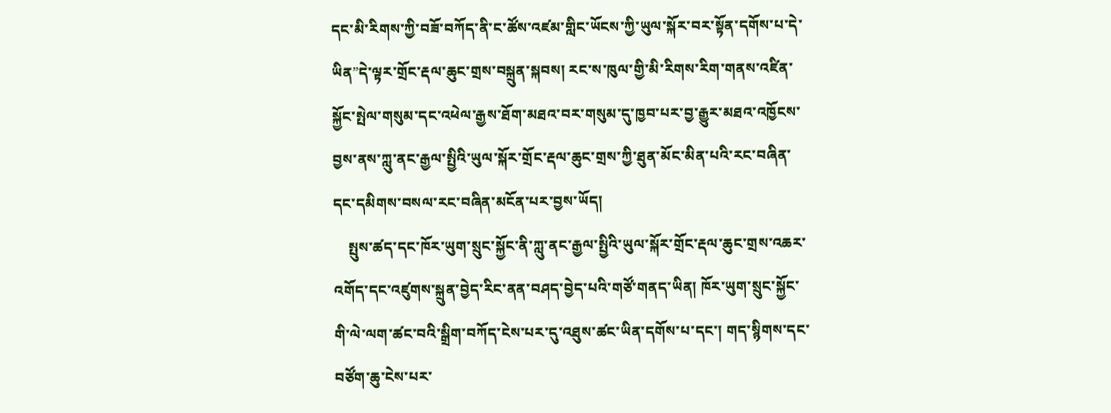དང་མི་རིགས་ཀྱི་བཟོ་བཀོད་ནི་ང་ཚོས་འཛམ་གླིང་ཡོངས་ཀྱི་ཡུལ་སྐོར་བར་སྟོན་དགོས་པ་དེ་ཡིན”དེ་ལྟར་གྲོང་རྡལ་ཆུང་གྲས་བསྐྲུན་སྐབས། རང་ས་ཁུལ་གྱི་མི་རིགས་རིག་གནས་འཛིན་སྐྱོང་སྤེལ་གསུམ་དང་འཕེལ་རྒྱས་ཐོག་མཐའ་བར་གསུམ་དུ་ཁྱབ་པར་བྱ་རྒྱུར་མཐའ་འཁྱོངས་བྱས་ནས་ཀླུ་ནང་རྒྱལ་སྤྱིའི་ཡུལ་སྐོར་གྲོང་རྡལ་ཆུང་གྲས་ཀྱི་ཐུན་མོང་མིན་པའི་རང་བཞིན་དང་དམིགས་བསལ་རང་བཞིན་མངོན་པར་བྱས་ཡོད།
    སྤུས་ཚད་དང་ཁོར་ཡུག་སྲུང་སྐྱོང་ནི་ཀླུ་ནང་རྒྱལ་སྤྱིའི་ཡུལ་སྐོར་གྲོང་རྡལ་ཆུང་གྲས་འཆར་འགོད་དང་འཛུགས་སྐྲུན་བྱེད་རིང་ནན་བཤད་བྱེད་པའི་གཙོ་གནད་ཡིན། ཁོར་ཡུག་སྲུང་སྐྱོང་གི་ལེ་ལག་ཚང་བའི་སྒྲིག་བཀོད་ངེས་པར་དུ་འཐུས་ཚང་ཡིན་དགོས་པ་དང་། གད་སྙིགས་དང་བཙོག་ཆུ་ངེས་པར་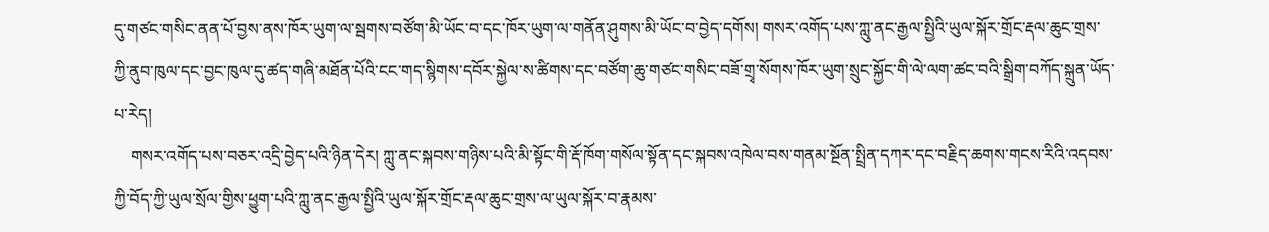དུ་གཙང་གསིང་ནན་པོ་བྱས་ནས་ཁོར་ཡུག་ལ་སྦགས་བཙོག་མི་ཡོང་བ་དང་ཁོར་ཡུག་ལ་གནོན་ཤུགས་མི་ཡོང་བ་བྱེད་དགོས། གསར་འགོད་པས་ཀླུ་ནང་རྒྱལ་སྤྱིའི་ཡུལ་སྐོར་གྲོང་རྡལ་ཆུང་གྲས་ཀྱི་ནུབ་ཁུལ་དང་བྱང་ཁུལ་དུ་ཚད་གཞི་མཐོན་པོའི་ངང་གད་སྙིགས་དབོར་སྐྱེལ་ས་ཚིགས་དང་བཙོག་ཆུ་གཙང་གསིང་བཟོ་གྲྭ་སོགས་ཁོར་ཡུག་སྲུང་སྐྱོང་གི་ལེ་ལག་ཚང་བའི་སྒྲིག་བཀོད་སྐྲུན་ཡོད་པ་རེད།
    གསར་འགོད་པས་བཅར་འདྲི་བྱེད་པའི་ཉིན་དེར། ཀླུ་ནང་སྐབས་གཉིས་པའི་མི་སྟོང་གི་རྡོ་ཁོག་གསོལ་སྟོན་དང་སྐབས་འཁེལ་བས་གནམ་སྔོན་སྤྲིན་དཀར་དང་བརྗིད་ཆགས་གངས་རིའི་འདབས་ཀྱི་བོད་ཀྱི་ཡུལ་སྲོལ་གྱིས་ཕྱུག་པའི་ཀླུ་ནང་རྒྱལ་སྤྱིའི་ཡུལ་སྐོར་གྲོང་རྡལ་ཆུང་གྲས་ལ་ཡུལ་སྐོར་བ་རྣམས་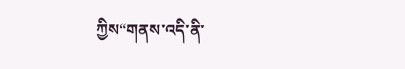ཀྱིས“གནས་འདི་ནི་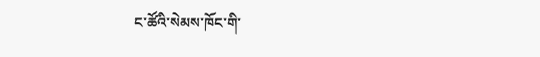ང་ཚོའི་སེམས་ཁོང་གི་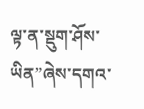ལྟ་ན་སྡུག་ཤོས་ཡིན”ཞེས་དགའ་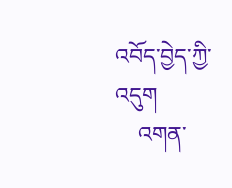འབོད་བྱེད་ཀྱི་འདུག
    འགན་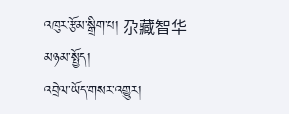འཁུར་རྩོམ་སྒྲིག་པ། 尕藏智华
མཉམ་སྤྱོད།
འབྲེལ་ཡོད་གསར་འགྱུར།